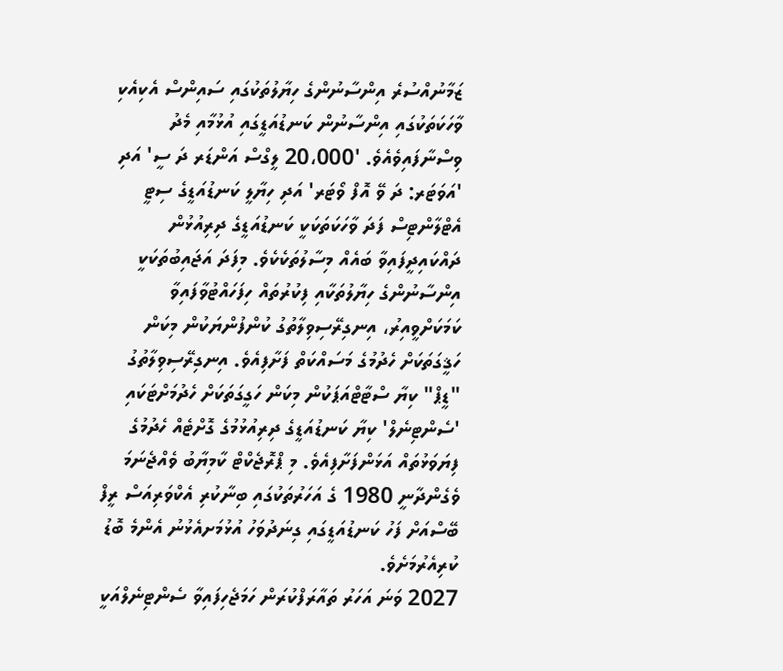ޒަމާނުއްސުރެ އިންސާނުންގެ ހިޔާލުތަކުގައި ސައިންސް އެކިއެކި ވާހަކަތަކުގައި އިންސާނުން ކަނޑުއަޑީގައި އުޅުމާއި މެދު ވިސްނާފައިވެއެވެ. '20،000 ލީގްސް އަންޑަރ ދަ ސީ' އަދި 'އަވަޓަރ: ދަ ވޭ އޮފް ވޯޓަރ' އަދި ހިޔާލީ ކަނޑުއަޑީގެ ސިޓީ އެޓްލާންޓިސް ފަދަ ވާހަކަތަކަކީ ކަނޑުއަޑީގެ ދިރިއުޅުން ދައްކައިދީފައިވާ ބައެއް މިސާލުތަކެކެވެ. މިފަދަ އަޖައިބުތަކަކީ އިންސާނުންގެ ހިޔާލުތަކާއި ފިކުރުތައް ހިފަހައްޓުވާފައިވާ ކަމަކަށްވީއިރު، އިނގިރޭސިވިލާތުގު ކުންފުންޔަކުން މިކަން ހަޤީގަތަކަށް ހެދުމުގެ މަސައްކަތް ފަށާފިއެވެ. އިނގިރޭސިވިލާތުގު "ޑީޕް" ކިޔާ ސްޓާޓްއަޕަކުން މިކަން ހަގީގަތަކަށް ހެދުމަށްޓަކައި 'ސެންޓިނެލް' ކިޔާ ކަނޑުއަޑީގެ ދިރިއުޅުމުގެ ގޮށްޓެއް ހެދުމުގެ ފިޔަވަޅުތައް އަޅަންފަށާފިއެވެ. މި ޕްރޮޖެކްޓް ކާމިޔާބު ވެއްޖެނަމަ ވެގެންދާނީ 1980 ގެ އަހަރުތަކުގައި ބިނާކުރި އެކްވަރިއަސް ރީފް ބޭސްއަށް ފަހު ކަނޑުއަޑީގައި ގިނަދުވަހު އުޅުމަށއެޅުނު އެންމެ ބޮޑު ކުރިއެރުމަށެވެ.
2027 ވަނަ އަހަރު ތައާރަފްކުރަން ހަމަޖެހިފައިވާ ސެންޓިނެލްއަކީ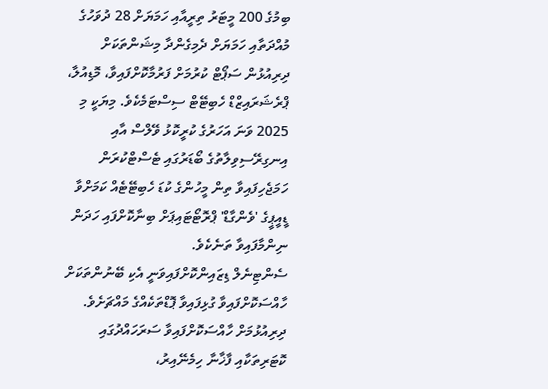ބިމުގެ 200 މީޓަރު ތިރީއާއި ހަމަޔަށް 28 ދުވަހުގެ މުއްދަތާއި ހަމަޔަށް ދެމިގެންދާ މިޝަންތަކަށް ދިރިއުޅުން ސަޕޯޓް ކުރުމަށް ފަރުމާކޮށްފައިވާ، މޮޑިއުލާ، ޕްރެޝަރައިޒްޑް ހެބިޓޭޓް ސިސްޓަމެކެވެ. މިޔަކީ މި 2025 ވަނަ އަހަރުގެ ކުރީކޮޅު ވޭލްސް އާއި އިނގިރޭސިވިލާތުގެ ބޯޑަރުގައި ޓެސްޓްކުރަން ހަމަޖެހިފައިވާ ތިން މީހުންގެ ކުޑަ ހެބިޓޭޓެއް ކަމަށްވާ ޑީއީޕީގެ 'ވެންގާޑް' ޕްރޮޓޯޓައިޕަށް ބިނާކޮށްފައި ހަދަން ނިންމާފައިވާ ތަނެކެވެ.
ސެންޓިނެލް ޑިޒައިންކޮށްފައިވަނީ އެކި ބޭނުންތަކަށް ހާއްސަކޮށްފައިވާ ގުޅިފައިވާ ޕޮޑްތަކެއްގެ މައްޗަށެވެ. ދިރިއުޅުމަށް ހާއްސަކޮށްފައިވާ ސަރަހައްދުގައި ކޮޓަރިތަކާއި ފާޚާނާ ހިމެނޭއިރު،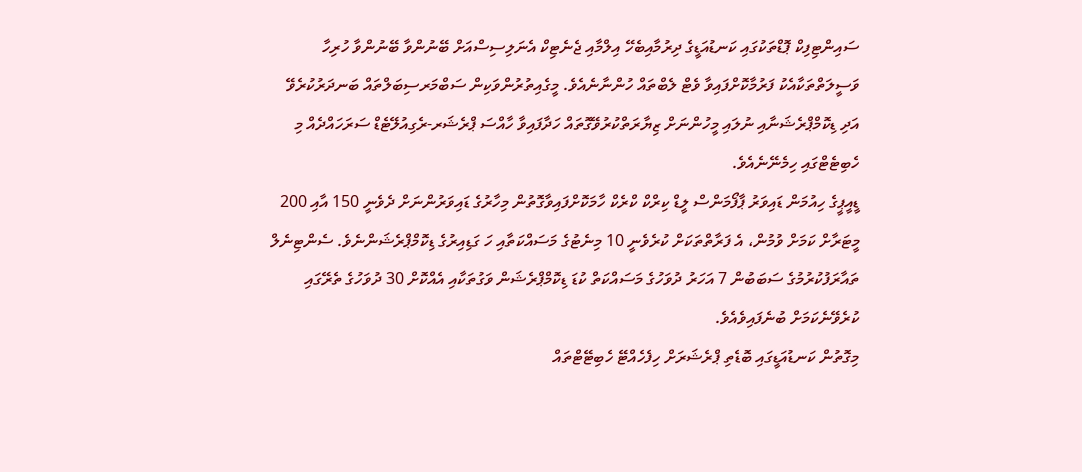ސައިންޓިފިކް ޕޮޑްތަކުގައި ކަނޑުއަޑީގެ ދިރުމާއިބެހޭ އިލްމާއި ޖެނެޓިކް އެނަލިސިސްއަށް ބޭނުންވާ ބޭނުންވާ ހުރިހާ ވަސީލަތްތަކާއެކު ފަރުމާކޮށްފައިވާ ވެޓް ލެބްތައް ހުންނާނެއެވެ. މީގެއިތުރުންވަކިން ސަބްމަރސިބަލްތައް ބަނދަރުކުރެވޭ އަދި ޑިކޮމްޕްރެޝަނާއި ނުލައި މީހުންނަށް ޒިޔާރަތްކުރުވޭގޮތައް ހަދާފައިވާ ހާއްސަ ޕްރެޝަރ-ރެގިއުލޭޓެޑް ސަރަހައްދެއް މި ހެބިޓެޓްގައި ހިމެނޭނެއެވެ.
ޑީއީޕީގެ ހިއުމަން ޑައިވަރު ޕާފޯމަންސް ލީޑް ކިރްކް ކްރެކް ހާމަކޮށްފައިވާގޮތުން މިހާރުގެ ޑައިވަރުންނަށް ދެވެނީ 150 އާއި 200 މީޓަރާށް ކަމަށް ވުމުން، އެ ފަރާތްތަކަށް ކުރެވެނީ 10 މިނެޓުގެ މަސައްކަތާއި ހަ ގަޑިއިރުގެ ޑިކޮމްޕްރެޝަންނެވެ. ސެންޓިނެލް ތައާރަފުކުރުމުގެ ސަބަބުން 7 އަހަރު ދުވަހުގެ މަސައްކަތް ކުޑަ ޑިކޮމްޕްރެޝަން ވަގުތަކާއި އެއްކޮށް 30 ދުވަހުގެ ތެރޭގައި ކުރެވޭނެކަމަށް ބުނެފައިވެއެވެ.
މިގޮތުން ކަނޑުއަޑީގައި ބޮޑެތި ޕްރެޝަރަށް ހިފެހެއްޓޭ ހެބިޓޭޓްތައް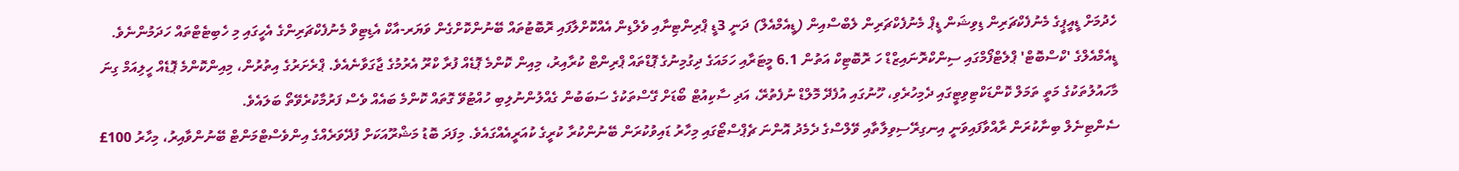ހެދުމަށް ޑީއީޕީގެ މެނުފެކްޗަރިން ޑިވިޝަން ޑީޕް މެނުފެކްޗަރިން ލެބްސްއިން (ޑީއެމްއެލް) ދަނީ 3ޑީ ޕްރިންޓިނާއި ވެލްޑިން އެއްކޮށްލާފައި ރޮބޮޓުތައް ބޭނުންކޮށްގެން ވަޔަރ-އާކް އެޑިޓިވް މެނުފެކްޗަރިންގެ އެހީގައި މި ހެބިޓެޓްތައް ހަދަމުންނެވެ. ޑީއެމްއެލްގެ 'ކްސްބޮޓް' ޕްލެޓްފޯމްގައި ސިންކްރޮނައިޒްޑް ހަ ރޮބޮޓިކް އަތުން 6.1 މީޓަރާއި ހަމައަގެ ދިގުމިނުގެ ޕޮޑްތައް ޕްރިންޓް ކުރާއިރު، މިއިން ކޮންމެ ޕޮޑެއް ފުރާ ކްރޫ އެރުމުގެ ޖާގަވާނެއެވެ. ޕްރެށަރުގެ އިތުރުން، މިއިންކޮންމެ ޕޮޑެއް ހީލިއަމް ގިނަ މާހައުލުތަކުގެ މަތީ ތަމަލް ކޮންޑަކްޓިވިޓީގައި ދެމިހުރެވި، ހޫނުގައި އުފެދޭ މޮލްޑް ނުފެތުރޭ، އަދި ސާކިއުޓް ބޯޑަށް ގޭސްތަކުގެ ސަބަބުން ގެއްލުންނުލިބި ހުއްޓުވޭ ގޮތައް ކޮންމެ ބައެއް ވެސް ފަރުމާކުރެވޭތޯ ބަލައެވެ.
ސެންޓިނެލް ބިނާކުރަން ރާއްވާފައިވަނީ އިނގިރޭސިވިލާތާއި ވޭލްސްގެ ދެމެދު އޮންނަ ޗެޕްސްޓޯގައި މިހާރު ޑައިވުކުރަން ބޭނުންކުރާ ކުރީގެ ކުއަރީއެއްގައެވެ. މިފަދަ ބޮޑު މަޝްރޫއަކަށް ފުދޭވަރެއްގެ އިންވެސްޓްމަންޓް ބޭނުންވާއިރު، މިހާރު 100£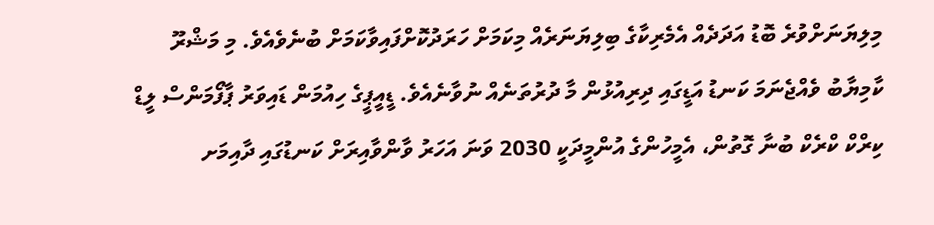މިލިޔަނަށްވުރެ ބޮޑު އަދަދެއް އެމެރިކާގެ ބިލިޔަނަރެއް މިކަމަށް ހަރަދުކޮށްފައިވާކަމަށް ބުނެވެއެވެ. މި މަޝްރޫ ކާމިޔާބު ވެއްޖެނަމަ ކަނޑު އަޑީގައި ދިރިއުޅުން މާ ދުރުތަނެއް ނުވާނެއެވެ. ޑީއީޕީގެ ހިއުމަން ޑައިވަރު ޕާފޯމަންސް ލީޑް ކިރްކް ކްރެކް ބުނާ ގޮތުން، އެމީހުންގެ އުންމީދަކީ 2030 ވަނަ އަހަރު ވާންވާއިރަށް ކަނޑުގައި ދާއިމަށ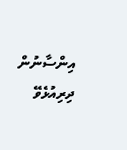އިންސާނުން ދިރިއުޅެވޭ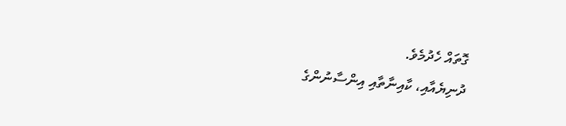ގޮތައް ހެދުމެވެ.
ދުނިޔެއާއި، ކާއިނާތާއި އިންސާނުންގެ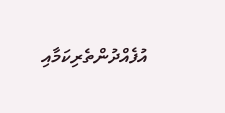އުފެއްދުންތެރިކަމާއި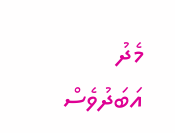މެދު އަބަދުވެސް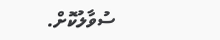ސުވާލުކޮށް.